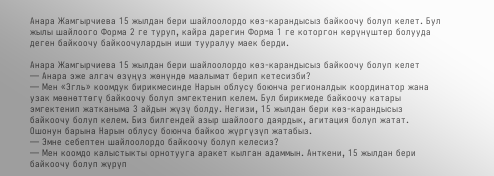Анара Жамгырчиева 15 жылдан бери шайлоолордо көз-карандысыз байкоочу болуп келет. Бул жылы шайлоого Форма 2 ге туруп, кайра дарегин Форма 1 ге которгон көрүнүштөр болууда деген байкоочу байкоочулардын иши тууралуу маек берди.

Анара Жамгырчиева 15 жылдан бери шайлоолордо көз-карандысыз байкоочу болуп келет
— Анара эже алгач өзүңүз жөнүндө маалымат берип кетесизби?
— Мен «Эгль» коомдук бирикмесинде Нарын облусу боюнча регионалдык координатор жана узак мөөнөттөгү байкоочу болуп эмгектенип келем. Бул бирикмеде байкоочу катары эмгектенип жатканыма 3 айдын жүзү болду. Негизи, 15 жылдан бери көз-карандысыз байкоочу болуп келем. Биз билгендей азыр шайлоого даярдык, агитация болуп жатат. Ошонун барына Нарын облусу боюнча байкоо жүргүзүп жатабыз.
— Эмне себептен шайлоолордо байкоочу болуп келесиз?
— Мен коомдо калыстыкты орнотууга аракет кылган адаммын. Анткени, 15 жылдан бери байкоочу болуп жүрүп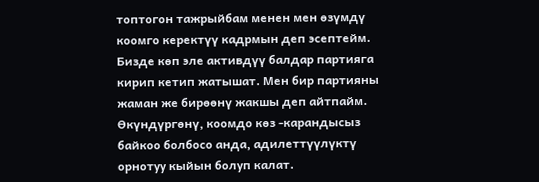топтогон тажрыйбам менен мен өзүмдү коомго керектүү кадрмын деп эсептейм. Бизде көп эле активдүү балдар партияга кирип кетип жатышат. Мен бир партияны жаман же бирөөнү жакшы деп айтпайм. Өкүндүргөнү, коомдо көз -карандысыз байкоо болбосо анда, адилеттүүлүктү орнотуу кыйын болуп калат.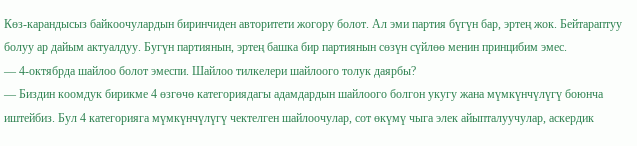Көз-карандысыз байкоочулардын биринчиден авторитети жогору болот. Ал эми партия бүгүн бар, эртең жок. Бейтараптуу болуу ар дайым актуалдуу. Бугүн партиянын, эртең башка бир партиянын сөзүн сүйлөө менин принцибим эмес.
— 4-октябрда шайлоо болот эмеспи. Шайлоо тилкелери шайлоого толук даярбы?
— Биздин коомдук бирикме 4 өзгөчө категориядагы адамдардын шайлоого болгон укугу жана мүмкүнчүлүгү боюнча иштейбиз. Бул 4 категорияга мүмкүнчүлүгү чектелген шайлоочулар, сот өкүмү чыга элек айыпталуучулар, аскердик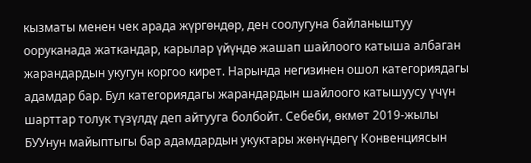кызматы менен чек арада жүргөндөр, ден соолугуна байланыштуу ооруканада жаткандар, карылар үйүндө жашап шайлоого катыша албаган жарандардын укугун коргоо кирет. Нарында негизинен ошол категориядагы адамдар бар. Бул категориядагы жарандардын шайлоого катышуусу үчүн шарттар толук түзүлдү деп айтууга болбойт. Себеби, өкмөт 2019-жылы БУУнун майыптыгы бар адамдардын укуктары жөнүндөгү Конвенциясын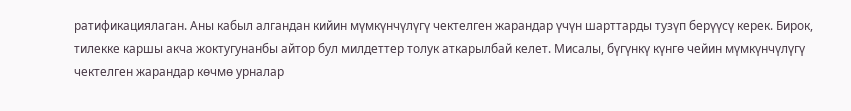ратификациялаган. Аны кабыл алгандан кийин мүмкүнчүлүгү чектелген жарандар үчүн шарттарды тузүп берүүсү керек. Бирок, тилекке каршы акча жоктугунанбы айтор бул милдеттер толук аткарылбай келет. Мисалы, бүгүнкү күнгө чейин мүмкүнчүлүгү чектелген жарандар көчмө урналар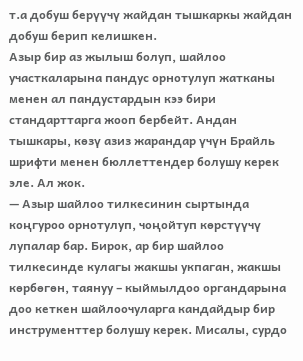т.а добуш берүүчү жайдан тышкаркы жайдан добуш берип келишкен.
Азыр бир аз жылыш болуп, шайлоо участкаларына пандус орнотулуп жатканы менен ал пандустардын кээ бири стандарттарга жооп бербейт. Андан тышкары, көзү азиз жарандар үчүн Брайль шрифти менен бюллеттендер болушу керек эле. Ал жок.
— Азыр шайлоо тилкесинин сыртында коңгуроо орнотулуп, чоңойтуп көрстүүчү лупалар бар. Бирок, ар бир шайлоо тилкесинде кулагы жакшы укпаган, жакшы көрбөгөн, таянуу – кыймылдоо органдарына доо кеткен шайлоочуларга кандайдыр бир инструменттер болушу керек. Мисалы, сурдо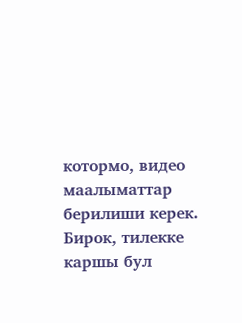котормо, видео маалыматтар берилиши керек. Бирок, тилекке каршы бул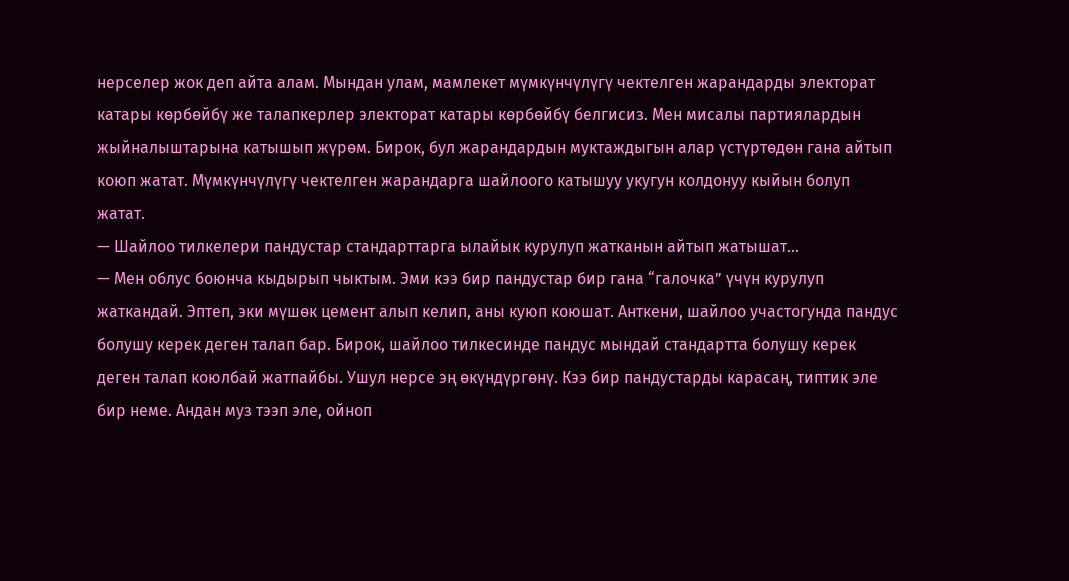нерселер жок деп айта алам. Мындан улам, мамлекет мүмкүнчүлүгү чектелген жарандарды электорат катары көрбөйбү же талапкерлер электорат катары көрбөйбү белгисиз. Мен мисалы партиялардын жыйналыштарына катышып жүрөм. Бирок, бул жарандардын муктаждыгын алар үстүртөдөн гана айтып коюп жатат. Мүмкүнчүлүгү чектелген жарандарга шайлоого катышуу укугун колдонуу кыйын болуп жатат.
— Шайлоо тилкелери пандустар стандарттарга ылайык курулуп жатканын айтып жатышат…
— Мен облус боюнча кыдырып чыктым. Эми кээ бир пандустар бир гана “галочка” үчүн курулуп жаткандай. Эптеп, эки мүшөк цемент алып келип, аны куюп коюшат. Анткени, шайлоо участогунда пандус болушу керек деген талап бар. Бирок, шайлоо тилкесинде пандус мындай стандартта болушу керек деген талап коюлбай жатпайбы. Ушул нерсе эң өкүндүргөнү. Кээ бир пандустарды карасаң, типтик эле бир неме. Андан муз тээп эле, ойноп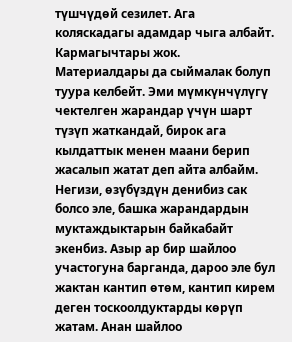түшчүдөй сезилет. Ага коляскадагы адамдар чыга албайт. Кармагычтары жок. Материалдары да сыймалак болуп туура келбейт. Эми мүмкүнчүлүгү чектелген жарандар үчүн шарт түзүп жаткандай, бирок ага кылдаттык менен маани берип жасалып жатат деп айта албайм. Негизи, өзүбүздүн денибиз сак болсо эле, башка жарандардын муктаждыктарын байкабайт экенбиз. Азыр ар бир шайлоо участогуна барганда, дароо эле бул жактан кантип өтөм, кантип кирем деген тоскоолдуктарды көрүп жатам. Анан шайлоо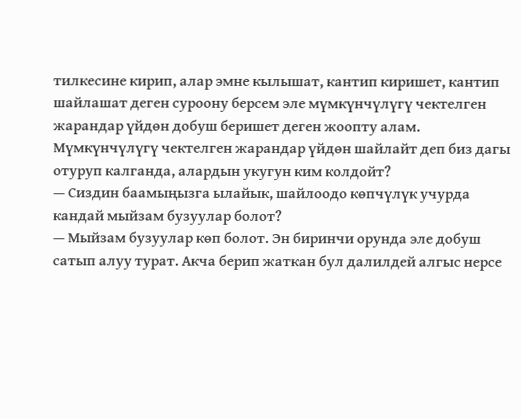тилкесине кирип, алар эмне кылышат, кантип киришет, кантип шайлашат деген суроону берсем эле мүмкүнчүлүгү чектелген жарандар үйдөн добуш беришет деген жоопту алам. Мүмкүнчүлүгү чектелген жарандар үйдөн шайлайт деп биз дагы отуруп калганда, алардын укугун ким колдойт?
— Сиздин баамыңызга ылайык, шайлоодо көпчүлүк учурда кандай мыйзам бузуулар болот?
— Мыйзам бузуулар көп болот. Эн биринчи орунда эле добуш сатып алуу турат. Акча берип жаткан бул далилдей алгыс нерсе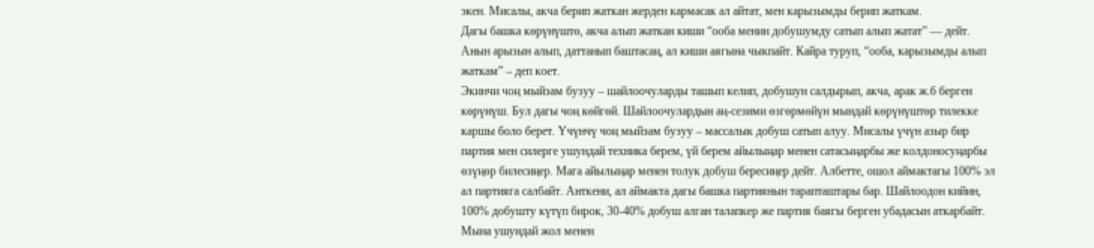экен. Мисалы, акча берип жаткан жерден кармасак ал айтат, мен карызымды берип жаткам.
Дагы башка көрүнүштө, акча алып жаткан киши “ооба менин добушумду сатып алып жатат” — дейт. Анын арызын алып, даттанып баштасаң, ал киши аягына чыкпайт. Кайра туруп, “ооба, карызымды алып жаткам” – деп коет.
Экинчи чоң мыйзам бузуу – шайлоочуларды ташып келип, добушун салдырып, акча, арак ж.б берген көрүнүш. Бул дагы чоң көйгөй. Шайлоочулардын аң-сезими өзгөрмөйүн мындай көрүнүштөр тилекке каршы боло берет. Үчүнчү чоң мыйзам бузуу – массалык добуш сатып алуу. Мисалы үчүн азыр бир партия мен силерге ушундай техника берем, үй берем айылыңар менен сатасыңарбы же колдоносуңарбы өзүңөр билесиңер. Мага айылыңар менен толук добуш бересиңер дейт. Албетте, ошол аймактагы 100% эл ал партияга салбайт. Анткени, ал аймакта дагы башка партиянын тарапташтары бар. Шайлоодон кийин, 100% добушту күтүп бирок, 30-40% добуш алган талапкер же партия баягы берген убадасын аткарбайт. Мына ушундай жол менен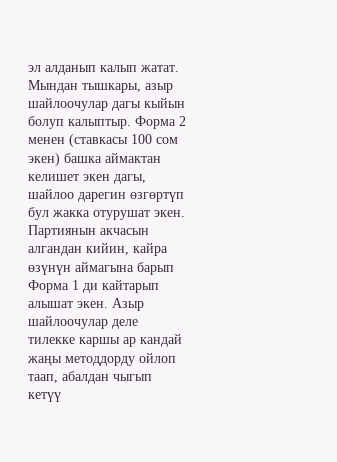эл алданып калып жатат. Мындан тышкары, азыр шайлоочулар дагы кыйын болуп калыптыр. Форма 2 менен (ставкасы 100 сом экен) башка аймактан келишет экен дагы, шайлоо дарегин өзгөртүп бул жакка отурушат экен. Партиянын акчасын алгандан кийин, кайра өзүнүн аймагына барып Форма 1 ди кайтарып алышат экен. Азыр шайлоочулар деле тилекке каршы ар кандай жаңы методдорду ойлоп таап, абалдан чыгып кетүү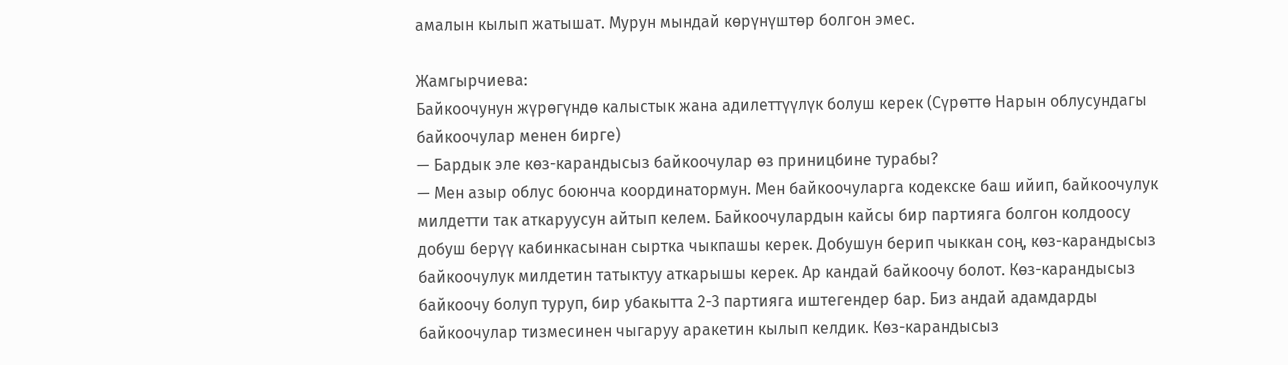амалын кылып жатышат. Мурун мындай көрүнүштөр болгон эмес.

Жамгырчиева:
Байкоочунун жүрөгүндө калыстык жана адилеттүүлүк болуш керек (Сүрөттө Нарын облусундагы байкоочулар менен бирге)
— Бардык эле көз-карандысыз байкоочулар өз приницбине турабы?
— Мен азыр облус боюнча координатормун. Мен байкоочуларга кодекске баш ийип, байкоочулук милдетти так аткаруусун айтып келем. Байкоочулардын кайсы бир партияга болгон колдоосу добуш берүү кабинкасынан сыртка чыкпашы керек. Добушун берип чыккан соң, көз-карандысыз байкоочулук милдетин татыктуу аткарышы керек. Ар кандай байкоочу болот. Көз-карандысыз байкоочу болуп туруп, бир убакытта 2-3 партияга иштегендер бар. Биз андай адамдарды байкоочулар тизмесинен чыгаруу аракетин кылып келдик. Көз-карандысыз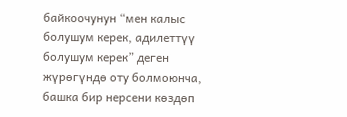байкоочунун “мен калыс болушум керек, адилеттүү болушум керек” деген жүрөгүндө оту болмоюнча, башка бир нерсени көздөп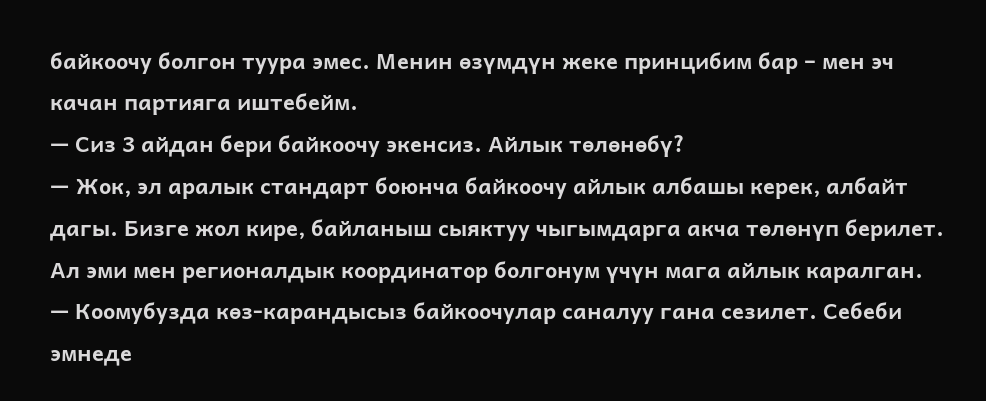байкоочу болгон туура эмес. Менин өзүмдүн жеке принцибим бар – мен эч качан партияга иштебейм.
— Сиз 3 айдан бери байкоочу экенсиз. Айлык төлөнөбү?
— Жок, эл аралык стандарт боюнча байкоочу айлык албашы керек, албайт дагы. Бизге жол кире, байланыш сыяктуу чыгымдарга акча төлөнүп берилет. Ал эми мен регионалдык координатор болгонум үчүн мага айлык каралган.
— Коомубузда көз-карандысыз байкоочулар саналуу гана сезилет. Себеби эмнеде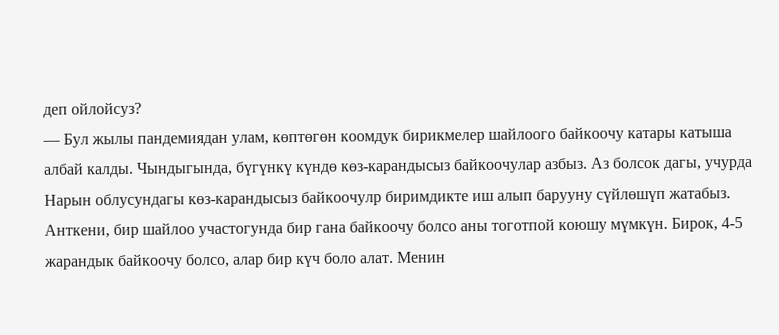деп ойлойсуз?
— Бул жылы пандемиядан улам, көптөгөн коомдук бирикмелер шайлоого байкоочу катары катыша албай калды. Чындыгында, бүгүнкү күндө көз-карандысыз байкоочулар азбыз. Аз болсок дагы, учурда Нарын облусундагы көз-карандысыз байкоочулр биримдикте иш алып барууну сүйлөшүп жатабыз. Анткени, бир шайлоо участогунда бир гана байкоочу болсо аны тоготпой коюшу мүмкүн. Бирок, 4-5 жарандык байкоочу болсо, алар бир күч боло алат. Менин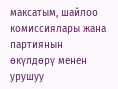максатым, шайлоо комиссиялары жана партиянын өкүлдөрү менен урушуу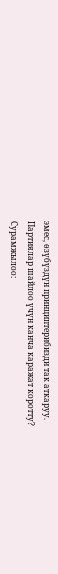эмес, өзүбүздүн принциптерибизди так аткаруу.
Партиялар шайлоо үчүн канча каражат коротту?
Сурамжылоо: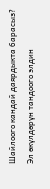Шайлоого кандай даярдыкта барасыз?
Эл өкүлдөрүн тандоого элдин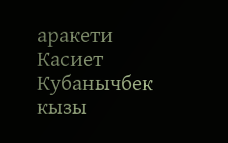аракети
Касиет Кубанычбек кызы